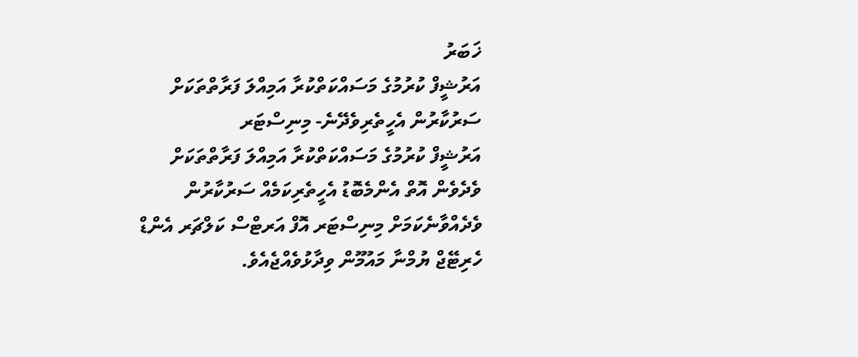ޚަބަރު
އަރުޝީފް ކުރުމުގެ މަސައްކަތްކުރާ އަމިއްލަ ފަރާތްތަކަށް ސަރުކާރުން އެހީތެރިވެދޭނެ- މިނިސްޓަރ
އަރުޝީފް ކުރުމުގެ މަސައްކަތްކުރާ އަމިއްލަ ފަރާތްތަކަށް ވެދެވެން އޮތް އެންމެބޮޑު އެހީތެރިކަމެއް ސަރުކާރުން ވެދެއްވާނެކަމަށް މިނިސްޓަރ އޮފް އަރޓްސް ކަލްޗަރ އެންޑް ހެރިޓޭޖް ޔުމްނާ މައުމޫން ވިދާޅުވެއްޖެއެވެ.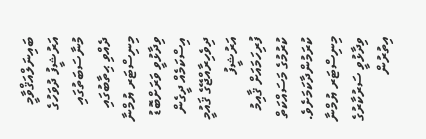ބައިނަލްއަޤްވާމީ އަރުޝީފު ދުވަހުގެ މުނާސަބަތުގައި ދެއްވި ޙިތާބުގައި މިނިސްޓަރ ޔުމްނާ ވިދާޅުވީ ވަރަށްބޮޑު އިސްކަމެއް ދީގެން ދިވެހިރާއްޖޭގެ ޤައުމީ އަރުޝީފު ފުރިހަމައަށް ޤާއިމު ކުރުމުގެ މަސައްކަތް ކުރަމުންދާކަމަށެވެ.
މިނިސްޓަރ ޔުމްނާ ވިދާޅުވީ ސަރުކާރުގެ އިތުރުން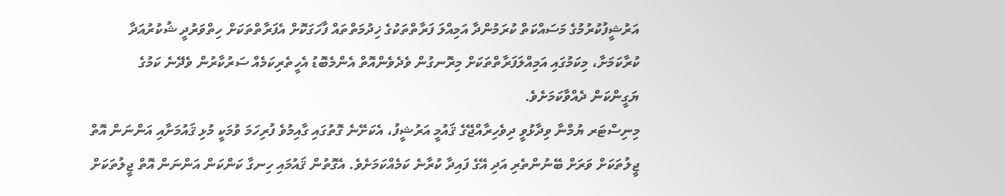އަރުޝީފުކުރުމުގެ މަސައްކަތް ކުރަމުންދާ އަމިއްލަ ފަރާތްތަކުގެ ޚިދުމަތްތައް ފާހަގަކޮށް އެފަރާތްތަކަށް ހިތްވަރުދީ ޝުކުރުއަދާ ކުރާކަމަށާ، މިކަމުގައި އަމިއްލަފަރާތްތަކަށް މިރޮނގުން ވެދެވެންއޮތް އެންމެބޮޑު އެހީތެރިކަމެއް ސަރުކާރުން ވެދޭނެ ކަމުގެ ޔަގީންކަން ދެއްވާކަމަށެވެ.
މިނިސްޓަރ ޔުމްނާ ވިދާޅުވީ ދިވެހިރާއްޖޭގެ ޤައުމީ އަރުޝީފު، އެކަށޭނެ ގޮތުގައި ގާއިމުވެ ފުރިހަމަ ވުމަކީ މުޅި ޤައުމަށާއި އަންނަން އޮތް ޖީލުތަކަށް ވަރަށް ބޭނުންތެރި އަދި އޭގެ ފައިދާ ކުރާނެ ކަމެއްކަމަށެވެ. އެގޮތުން ޤައުމައި ހިނގާ ކަންކަން އަންނަން އޮތް ޖީލުތަކަށް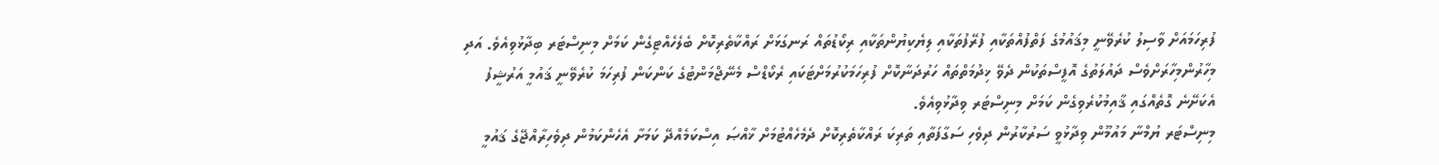ފުރިހަމައަށް ވާސިލު ކުރެވޭނީ މިޤައުމުގެ ފަތްފުއްތަކާއި ފުރޭފުތަކާއި ލިޔެކިޔުންތަކާއި ރިކޯޑުތައް ރަނގަޅަށް ރައްކާތެރިކޮށް ބެލެހެއްޓިގެން ކަމަށް މިނިސްޓަރ ބިދާޅުވިއެވެ. އަދި މިހާރުންމިހާރަށްވެސް ދައުލަތުގެ އޮފީސްތަކުން ދެވޭ ޚިދުމަތްތައް ހަރުދަނާކޮށް ފުރިހަމަކުރުމަށްޓަކައި ރެކޯޑްސް މެނޭޖްމަންޓުގެ ކަންކަން ފުރިހަމަ ކުރެވޭނީ ޤައުމީ އަރުޝީފު އެކަށޭނެ ގޮތެއްގައި ޤާއިމުކުރެވިގެން ކަމަށް މިނިސްޓަރ ވިދާޅުވިއެވެ.
މިނިސްޓަރ ޔުމްނާ މައުމޫން ވިދާޅުވީ ސަރުކާރުން ދިވެހި ސަގާފަތާއި ތަރިކަ ރައްކާތެރިކޮށް ދެމެހެއްޓުމަށް ޚާއްޞަ އިސްކަމެއްދޭ ކަމަށާ އެހެންކަމުން ދިވެހިރާއްޖޭގެ ޤައުމީ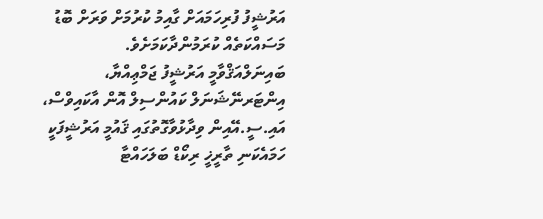އަރުޝީފު ފުރިހަމައަށް ގާއިމު ކުރުމަށް ވަރަށް ބޮޑު މަސައްކަތެއް ކުރަމުންދާކަމަށެވެ.
ބައިނަލްއަޤްވާމީ އަރުޝީފު ޖަމްޢިއްޔާ، އިންޓަރނޭޝަނަލް ކައުންސިލް އޮން އާކައިވްސް، އައި.ސީ.އޭއިން ވިދާޅުވާގޮތުގައި ޤައުމީ އަރުޝީފަކީ ހަމައެކަނި ތާރީޚީ ރިކޯޑް ބަލަހައްޓާ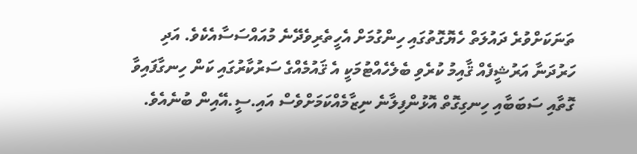ތަނަކަށްވުރެ ދައުލަތް ހެޔޮގޮތުގައި ހިންގުމަށް އެހީތެރިވެދޭނެ މުއައްސަސާއެކެވެ. އަދި ހަރުދަނާ އަރުޝީފެއް ޤާއިމު ކުރެވި ބެލެހެއްޓުމަކީ އެ ޤައުމެއްގެ ސަރުކާރުގައި ކަން ހިނގާފައިވާ ގޮތާއި ސަބަބާއި ހިނގިގޮތް އޮޅުންފިލާނެ ނިޒާމެއްކަމަށްވެސް އައި.ސީ.އޭއިން ބުނެއެވެ.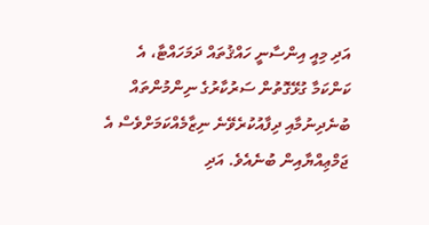އަދި މިއީ އިންސާނީ ހައްޤުތައް ދަމަހައްޓާ، އެ ކަންކަމާ ގުޅޭގޮތުން ސަރުކާރުގެ ނިންމުންތައް ބުނެދިނުމާއި ދިފާއުކުރެވޭނެ ނިޒާމެއްކަމަށްވެސް އެ ޖަމްޢިއްޔާއިން ބުނެއެވެ. އަދި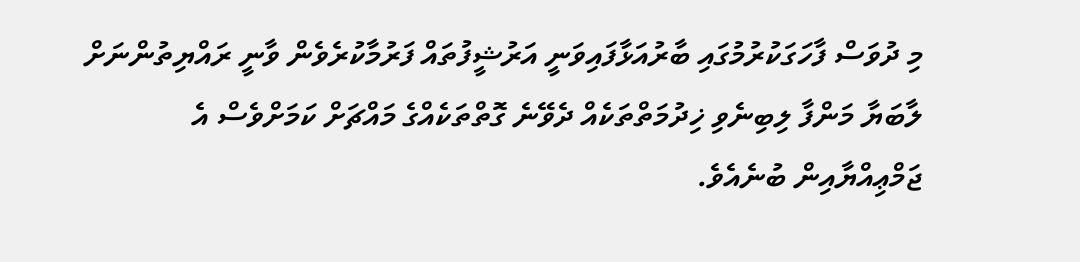މި ދުވަސް ފާހަގަކުރުމުގައި ބާރުއަޅާފައިވަނީ އަރުޝީފުތައް ފަރުމާކުރެވެން ވާނީ ރައްޔިތުންނަށް ލާބަޔާ މަންފާ ލިބިނެވި ޚިދުމަތްތަކެއް ދެވޭނެ ގޮތްތަކެއްގެ މައްޗަށް ކަމަށްވެސް އެ ޖަމްޢިއްޔާއިން ބުނެއެވެ.